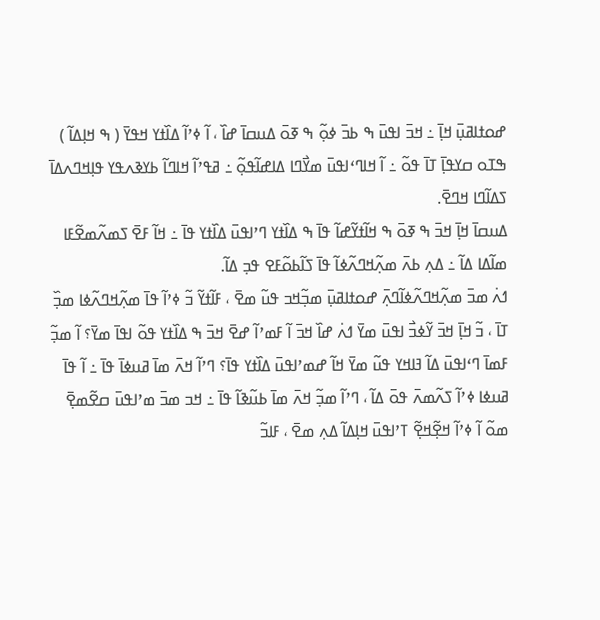ߝߋߙߊߥߎ߲߫ ߞߊ߲߫ ߸ ߞߏ߫ ߊߟߎ߫ ߒ ߕߏ߫ ߦߋ߲߬ ߒ ߧߋ߫ ߡߎߛߊ߫ ߝߊ߰ ، ߊ߬ ߦߴߊ߬ ߡߊ߰ߙߌ ߞߟߌ߫ ( ߒ ߞߊ߲ߡߊ߬ ) ߒߠߋ ߛߌߟߊ߲߫ ߠߊ߫ ߟߋ߬ ߸ ߊ߬ ߞߊߣߵߊߟߎ߫ ߘߌ߯ߣߊ ߡߊߝߊ߬ߟߋ߲߬ ߸ ߥߟߴߊ߬ ߞߊߣߊ߬ ߕߌߢߍߟߌ ߟߊ߲ߞߣߍߡߊ߫ ߖߡߊ߬ߣߊ ߞߣߐ߫.
ߡߎߛߊ߫ ߞߊ߲߫ ߞߏ߫ ߒ ߧߋ߫ ߒ ߞߊ߬ߙߌ߬ߝߊ߬ ߟߊ߫ ߒ ߡߊ߰ߙߌ ߣߴߊߟߎ߫ ߡߊ߰ߙߌ ߟߊ߫ ߸ ߞߊ߬ ߓߐ߫ ߖߘߍ߬ߘߐ߬ߓߊ ߘߊ߬ߡߊ ߡߊ߬ ߸ ߡߍ߲ ߕߍ߫ ߘߍ߲߬ߞߣߍ߬ߦߊ߬ ߟߊ߫ ߖߊ߬ߕߋ߬ߓߐ ߟߏ߲ ߡߊ߬.
ߗߍ߭ ߘߏ߫ ߘߍ߲߬ߞߣߍ߬ߦߊ߬ߣߍ߲߫ ߝߋߙߊߥߎ߲߫ ߘߏ߲߬ߞߏ ߟߎ߬ ߘߐ߫ ، ߓߊ߬ߙߌ߬ ߏ߬ ߦߴߊ߬ ߟߊ߫ ߘߍ߲߬ߞߣߍ߬ߦߊ ߘߏ߲߰ ߠߊ߫ ، ߏ߬ ߞߊ߲߫ ߞߏ߫ ߌ߬ߦߏ߯ ߊߟߎ߫ ߘߌ߫ ߗߍ߭ ߝߊ߰ ߞߏ߫ ߊ߬ ߓߘߴߊ߬ ߝߐ߫ ߞߏ߫ ߒ ߡߊ߰ߙߌ ߟߋ߬ ߊߟߊ߫ ߘߌ߫؟ ߊ߬ ߘߏ߲߬ ߓߘߊ߫ ߣߵߊߟߎ߫ ߡߊ߬ ߔߊߞߌ ߟߎ߬ ߘߌ߫ ߞߊ߬ ߝߘߴߊߟߎ߫ ߡߊ߰ߙߌ ߟߊ߫؟ ߣߴߊ߬ ߞߍ߫ ߘߊ߫ ߥߎߦߊ߫ ߟߊ߫ ߸ ߊ߬ ߟߊ߫ ߥߎߦߊ ߦߴߊ߬ ߖߍ߬ߘߍ߫ ߟߋ߫ ߡߊ߬ ، ߣߴߊ߬ ߘߏ߲߬ ߞߍ߫ ߘߊ߫ ߕߎ߬ߢߊ߬ ߟߊ߫ ߸ ߞߏ ߘߏ߫ ߘߴߊߟߎ߫ ߛߐ߬ߘߐ߲߫ ߘߋ߬ ߊ߬ ߦߴߊ߬ ߞߐ߲߬ߞߐ߲߬ ߠߴߊߟߎ߫ ߞߊ߲ߡߊ߬ ߡߍ߲ ߘߐ߫ ، ߓߊߏ߬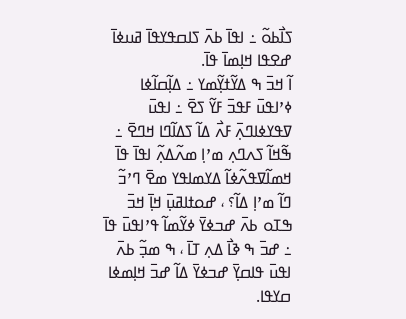ߖߊ߯ߕߋ߬ ߸ ߊߟߊ߫ ߕߍ߫ ߖߊߛߟߌߟߊ߫ ߥߎߦߊ߫ ߝߐߟߊ ߞߊ߲ߘߊ߫ ߟߊ߫.
ߊ߬ ߞߏ߫ ߒ ߡߌ߬ߙߌ߲߬ߘߌ ߸ ߡߊ߲߬ߛߊ߬ߦߊ ߦߴߊߟߎ߫ ߓߟߏ߫ ߓߌ߬ ߖߐ߫ ߸ ߊߟߎ߫ ߜߟߌߦߊߣߍ߲߫ ߓߍ߯ ߡߊ߬ ߖߡߊ߬ߣߊ ߞߣߐ߫ ߸ ߒ߬ߞߊ߬ ߖߍߣߍ߲ ߘߴߊ߲ ߘߍ߬ߡߍ߲߬ ߊߟߊ߫ ߟߊ߫ ߞߘߊ߬ߜߟߍ߬ߦߊ߬ ߡߌߘߊߟߌ ߘߐ߫ ߣߴߏ߬ ߣߊ߬ ߘߴߊ߲ ߡߊ߬؟ ، ߝߋߙߊߥߎ߲߫ ߞߊ߲߫ ߞߏ߫ ߒߠߋ ߕߍ߫ ߝߏߦߌ߫ ߦߌ߬ߘߊ߬ ߟߴߊߟߎ߫ ߟߊ߫ ߸ ߝߏ߫ ߒ ߢߊ߯ ߡߍ߲ ߠߊ߫ ، ߒ ߘߏ߲߬ ߕߍ߫ ߊߟߎ߫ ߟߊߛߌ߲߫ ߝߏߦߌ߫ ߡߊ߬ ߝߏ߫ ߞߊ߲ߘߦߊ ߛߌߟߊ.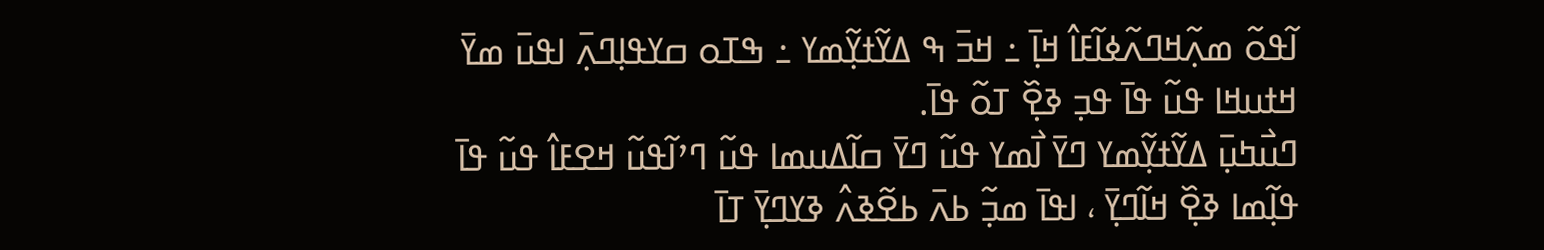ߊ߬ߟߋ߬ ߘߍ߲߬ߞߣߍ߬ߦߊ߬ߓߊ߮ ߞߊ߲߫ ߸ ߞߏ߫ ߒ ߡߌ߬ߙߌ߲߬ߘߌ ߸ ߒߠߋ ߛߌߟߊ߲ߣߍ߲߫ ߊߟߎ߫ ߘߌ߫ ߞߙߎߞߊ ߟߎ߬ ߟߊ߫ ߟߏ߲ ߢߐ߲߰ ߠߋ߬ ߟߊ߫.
ߣߎ߯ߤߎ߲߫ ߡߌ߬ߙߌ߲߬ߘߌ ߣߌ߫ ߊ߯ߘߌ ߟߎ߬ ߣߌ߫ ߛߊ߬ߡߎߘߊ ߟߎ߬ ߣߴߊ߬ߟߎ߬ ߞߐߓߊ߮ ߟߎ߬ ߟߊ߫ ߟߊ߲߬ߘߊ ߢߐ߲߰ ߞߊ߬ߣߌ߲߫ ، ߊߟߊ߫ ߘߏ߲߬ ߕߍ߫ ߕߐ߬ߢߍ߮ ߢߌߣߌ߲߫ ߠߊ߫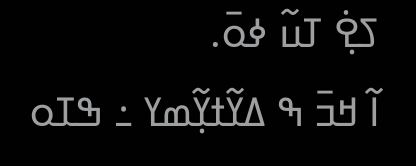ߖߐ߲߭ ߠߎ߬ ߦߋ߫.
ߊ߬ ߞߏ߫ ߒ ߡߌ߬ߙߌ߲߬ߘߌ ߸ ߒߠߋ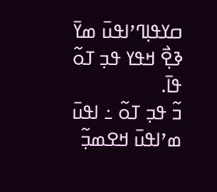ߛߌߟߊ߲ߣߴߊߟߎ߫ ߘߌ߫ ߢߐ߲߯ ߞߟߌ ߟߏ߲ ߠߋ߬ ߟߊ߫.
ߏ߬ ߟߏ߲ ߠߋ߬ ߸ ߊߟߎ߫ ߘߴߊߟߎ߫ ߞߐߘߏ߲߬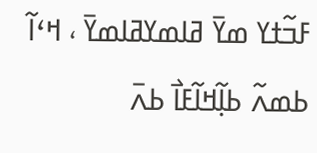ߓߏ߬ߙߌ ߘߌ߫ ߥߊߘߌߥߊߘߌ߫ ، ߞߵߊ߬ ߕߘߍ߬ ߕߊ߲߬ߞߊ߬ߓߊ߯ ߕߍ߫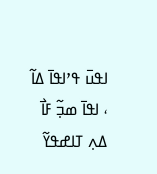ߊߟߎ߫ ߟߴߊߟߊ߫ ߡߊ߬ ، ߊߟߊ߫ ߘߏ߲߬ ߓߊ߯ ߡߍ߲ ߠߊߝߟߌ߬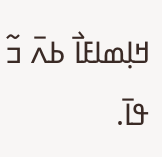ߞߊ߲ߘߊߓߊ߯ ߕߍ߫ ߏ߬ ߟߊ߫.